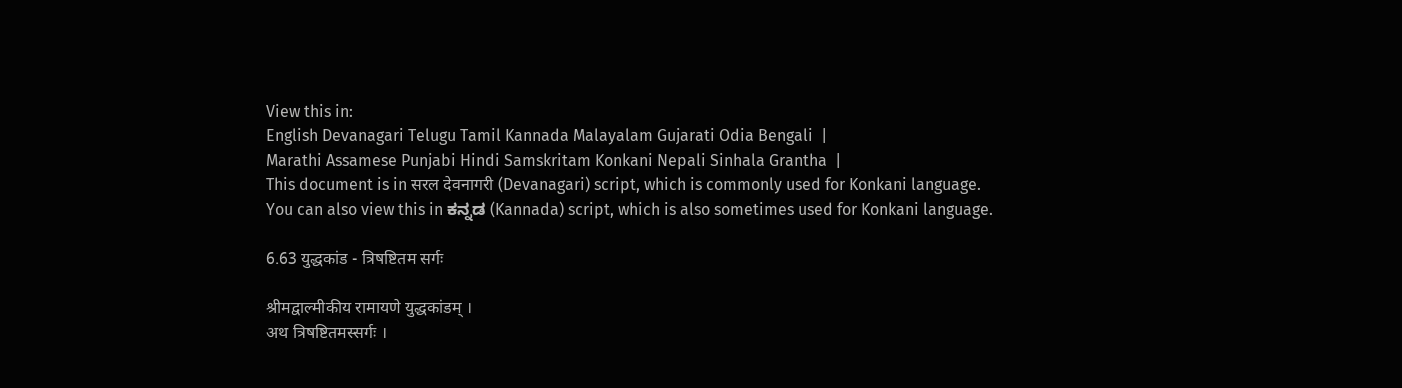View this in:
English Devanagari Telugu Tamil Kannada Malayalam Gujarati Odia Bengali  |
Marathi Assamese Punjabi Hindi Samskritam Konkani Nepali Sinhala Grantha  |
This document is in सरल देवनागरी (Devanagari) script, which is commonly used for Konkani language. You can also view this in ಕನ್ನಡ (Kannada) script, which is also sometimes used for Konkani language.

6.63 युद्धकांड - त्रिषष्टितम सर्गः

श्रीमद्वाल्मीकीय रामायणे युद्धकांडम् ।
अथ त्रिषष्टितमस्सर्गः ।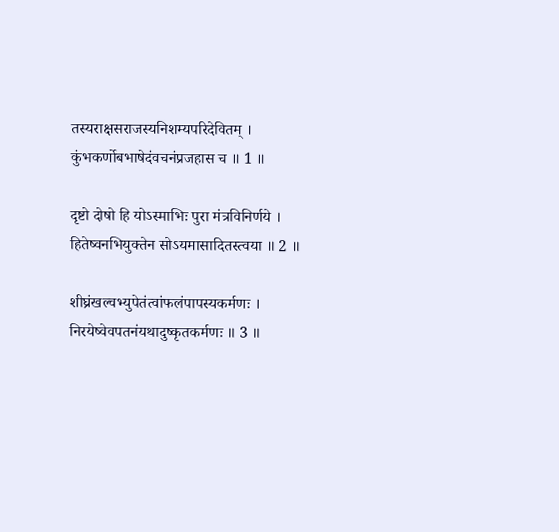तस्यराक्षसराजस्यनिशम्यपरिदेवितम् ।
कुंभकर्णोबभाषेदंवचनंप्रजहास च ॥ 1 ॥

दृष्टो दोषो हि योऽस्माभिः पुरा मंत्रविनिर्णये ।
हितेष्वनभियुक्तेन सोऽयमासादितस्त्वया ॥ 2 ॥

शीघ्रंखल्वभ्युपेतंत्वांफलंपापस्यकर्मणः ।
निरयेष्वेवपतनंयथादुष्कृतकर्मणः ॥ 3 ॥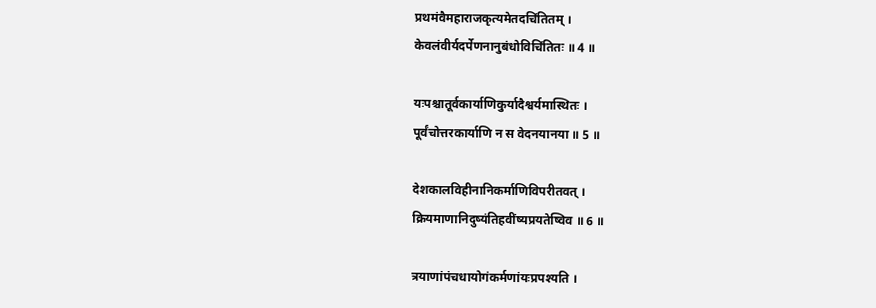प्रथमंवैमहाराजकृत्यमेतदचिंतितम् ।
केवलंवीर्यदर्पेणनानुबंधोविचिंतितः ॥ 4 ॥

यःपश्चातूर्वकार्याणिकुर्यादैश्वर्यमास्थितः ।
पूर्वंचोत्तरकार्याणि न स वेदनयानया ॥ 5 ॥

देशकालविहीनानिकर्माणिविपरीतवत् ।
क्रियमाणानिदुष्यंतिहवींष्यप्रयतेष्विव ॥ 6 ॥

त्रयाणांपंचधायोगंकर्मणांयःप्रपश्यति ।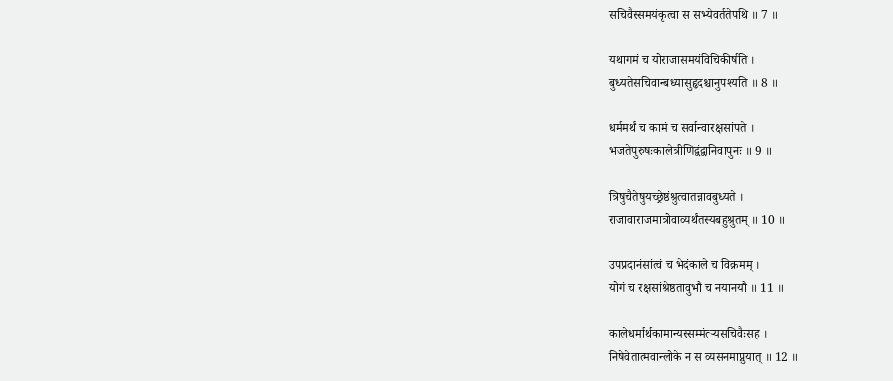सचिवैस्समयंकृत्वा स सभ्येवर्ततेपथि ॥ 7 ॥

यथागमं च योराजासमयंविचिकीर्षति ।
बुध्यतेसचिवान्बध्यासुहृदश्चानुपश्यति ॥ 8 ॥

धर्ममर्थं च कामं च सर्वान्वारक्षसांपते ।
भजतेपुरुषःकालेत्रीणिद्वंद्वानिवापुनः ॥ 9 ॥

त्रिषुचैतेषुयच्छ्रेष्ठंश्रुत्वातन्नावबुध्यते ।
राजावाराजमात्रोवाव्यर्थंतस्यबहुश्रुतम् ॥ 10 ॥

उपप्रदानंसांत्वं च भेदंकाले च विक्रमम् ।
योगं च रक्षसांश्रेष्ठतावुभौ च नयानयौ ॥ 11 ॥

कालेधर्मार्थकामान्यस्सम्मंत्ऱ्यसचिवैःसह ।
निषेवेतात्मवान्लोके न स व्यसनमाप्नुयात् ॥ 12 ॥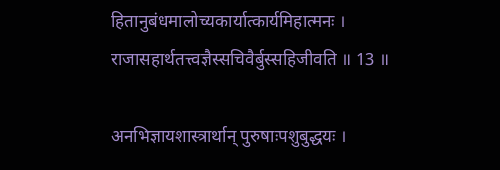हितानुबंधमालोच्यकार्यात्कार्यमिहात्मनः ।
राजासहार्थतत्त्वज्ञैस्सचिवैर्बुस्सहिजीवति ॥ 13 ॥

अनभिज्ञायशास्त्रार्थान् पुरुषाःपशुबुद्धयः ।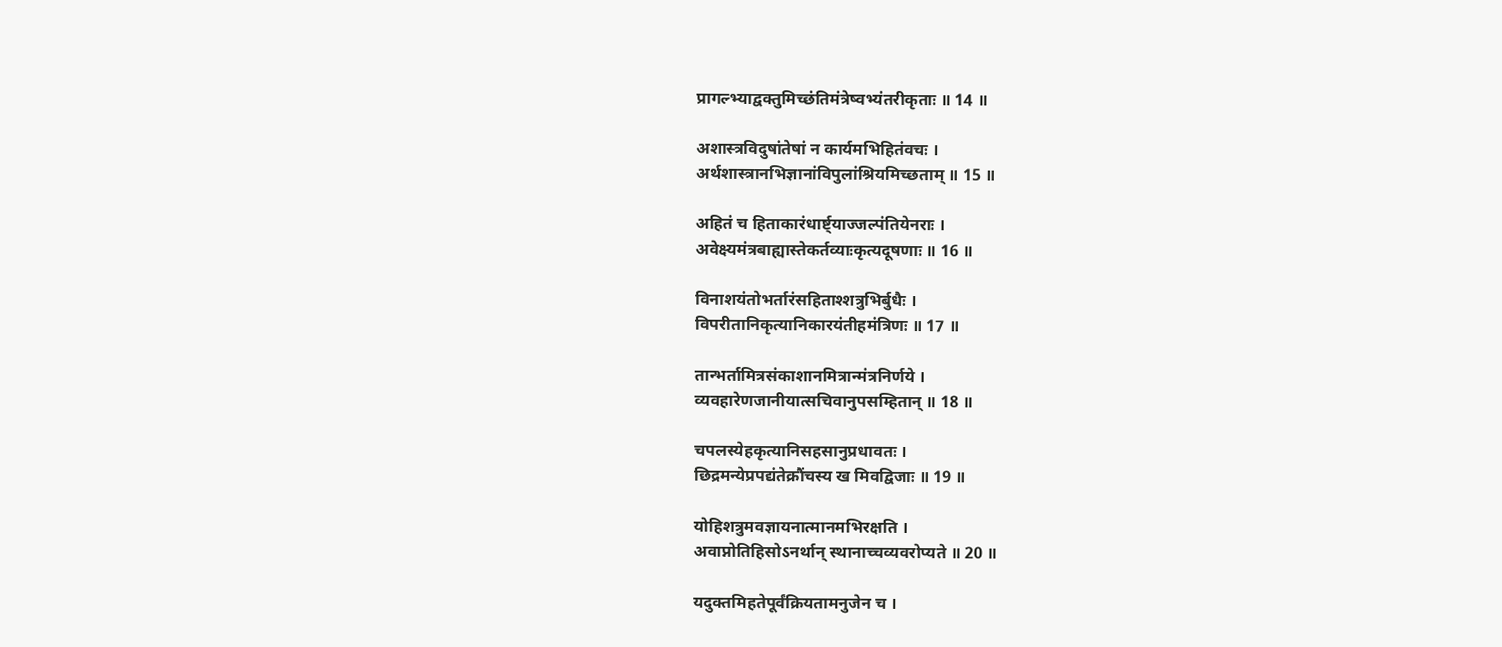प्रागल्भ्याद्वक्तुमिच्छंतिमंत्रेष्वभ्यंतरीकृताः ॥ 14 ॥

अशास्त्रविदुषांतेषां न कार्यमभिहितंवचः ।
अर्थशास्त्रानभिज्ञानांविपुलांश्रियमिच्छताम् ॥ 15 ॥

अहितं च हिताकारंधार्ष्ट्याज्जल्पंतियेनराः ।
अवेक्ष्यमंत्रबाह्यास्तेकर्तव्याःकृत्यदूषणाः ॥ 16 ॥

विनाशयंतोभर्तारंसहिताश्शत्रुभिर्बुधैः ।
विपरीतानिकृत्यानिकारयंतीहमंत्रिणः ॥ 17 ॥

तान्भर्तामित्रसंकाशानमित्रान्मंत्रनिर्णये ।
व्यवहारेणजानीयात्सचिवानुपसम्हितान् ॥ 18 ॥

चपलस्येहकृत्यानिसहसानुप्रधावतः ।
छिद्रमन्येप्रपद्यंतेक्रौंचस्य ख मिवद्विजाः ॥ 19 ॥

योहिशत्रुमवज्ञायनात्मानमभिरक्षति ।
अवाप्नोतिहिसोऽनर्थान् स्थानाच्चव्यवरोप्यते ॥ 20 ॥

यदुक्तमिहतेपूर्वंक्रियतामनुजेन च ।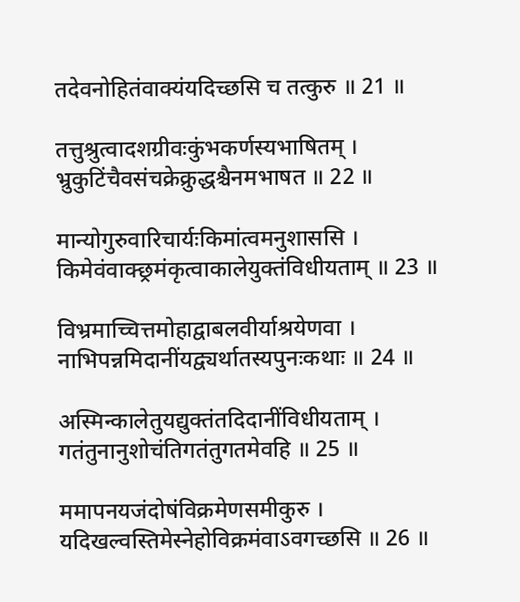तदेवनोहितंवाक्यंयदिच्छसि च तत्कुरु ॥ 21 ॥

तत्तुश्रुत्वादशग्रीवःकुंभकर्णस्यभाषितम् ।
भ्रुकुटिंचैवसंचक्रेक्रुद्धश्चैनमभाषत ॥ 22 ॥

मान्योगुरुवारिचार्यःकिमांत्वमनुशाससि ।
किमेवंवाक्छ्रमंकृत्वाकालेयुक्तंविधीयताम् ॥ 23 ॥

विभ्रमाच्चित्तमोहाद्वाबलवीर्याश्रयेणवा ।
नाभिपन्नमिदानींयद्व्यर्थातस्यपुनःकथाः ॥ 24 ॥

अस्मिन्कालेतुयद्युक्तंतदिदानींविधीयताम् ।
गतंतुनानुशोचंतिगतंतुगतमेवहि ॥ 25 ॥

ममापनयजंदोषंविक्रमेणसमीकुरु ।
यदिखल्वस्तिमेस्नेहोविक्रमंवाऽवगच्छसि ॥ 26 ॥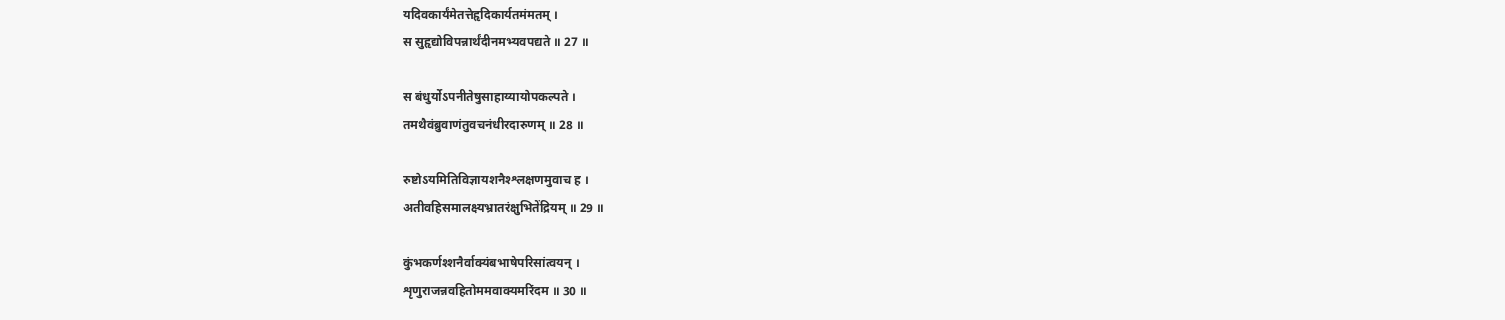यदिवकार्यंमेतत्तेहृदिकार्यतमंमतम् ।
स सुहृद्योविपन्नार्थंदीनमभ्यवपद्यते ॥ 27 ॥

स बंधुर्योऽपनीतेषुसाहाय्यायोपकल्पते ।
तमथैवंब्रुवाणंतुवचनंधीरदारुणम् ॥ 28 ॥

रुष्टोऽयमितिविज्ञायशनैश्श्लक्षणमुवाच ह ।
अतीवहिसमालक्ष्यभ्रातरंक्षुभितेंद्रियम् ॥ 29 ॥

कुंभकर्णश्शनैर्वाक्यंबभाषेपरिसांत्वयन् ।
शृणुराजन्नवहितोममवाक्यमरिंदम ॥ 30 ॥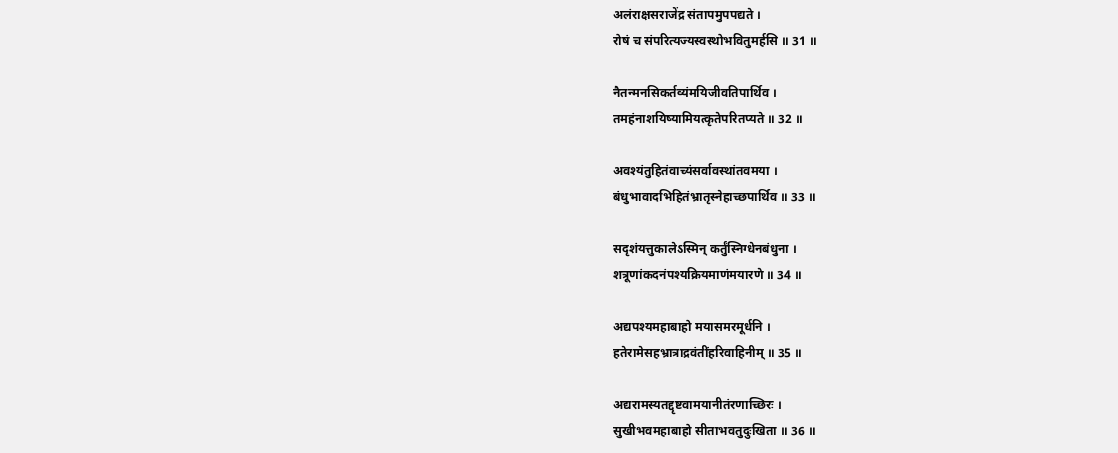अलंराक्षसराजेंद्र संतापमुपपद्यते ।
रोषं च संपरित्यज्यस्वस्थोभवितुमर्हसि ॥ 31 ॥

नैतन्मनसिकर्तव्यंमयिजीवतिपार्थिव ।
तमहंनाशयिष्यामियत्कृतेपरितप्यते ॥ 32 ॥

अवश्यंतुहितंवाच्यंसर्वावस्थांतवमया ।
बंधुभावादभिहितंभ्रातृस्नेहाच्छपार्थिव ॥ 33 ॥

सदृशंयत्तुकालेऽस्मिन् कर्तुंस्निग्धेनबंधुना ।
शत्रूणांकदनंपश्यक्रियमाणंमयारणे ॥ 34 ॥

अद्यपश्यमहाबाहो मयासमरमूर्धनि ।
हतेरामेसहभ्रात्राद्रवंतींहरिवाहिनीम् ॥ 35 ॥

अद्यरामस्यतद्दृष्टवामयानीतंरणाच्छिरः ।
सुखीभवमहाबाहो सीताभवतुदुःखिता ॥ 36 ॥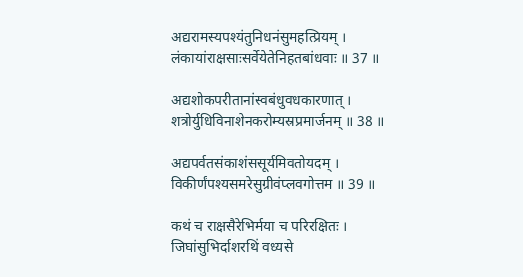अद्यरामस्यपश्यंतुनिधनंसुमहत्प्रियम् ।
लंकायांराक्षसाःसर्वेयेतेनिहतबांधवाः ॥ 37 ॥

अद्यशोकपरीतानांस्वबंधुवधकारणात् ।
शत्रोर्युधिविनाशेनकरोम्यस्रप्रमार्जनम् ॥ 38 ॥

अद्यपर्वतसंकाशंससूर्यमिवतोयदम् ।
विकीर्णंपश्यसमरेसुग्रीवंप्लवगोत्तम ॥ 39 ॥

कथं च राक्षसैरेभिर्मया च परिरक्षितः ।
जिघांसुभिर्दाशरथिं वध्यसे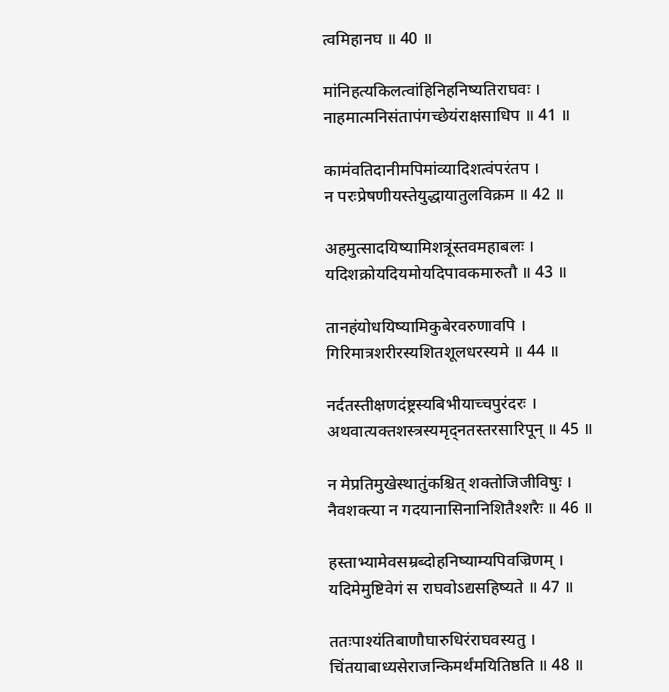त्वमिहानघ ॥ 40 ॥

मांनिहत्यकिलत्वांहिनिहनिष्यतिराघवः ।
नाहमात्मनिसंतापंगच्छेयंराक्षसाधिप ॥ 41 ॥

कामंवतिदानीमपिमांव्यादिशत्वंपरंतप ।
न परःप्रेषणीयस्तेयुद्धायातुलविक्रम ॥ 42 ॥

अहमुत्सादयिष्यामिशत्रूंस्तवमहाबलः ।
यदिशक्रोयदियमोयदिपावकमारुतौ ॥ 43 ॥

तानहंयोधयिष्यामिकुबेरवरुणावपि ।
गिरिमात्रशरीरस्यशितशूलधरस्यमे ॥ 44 ॥

नर्दतस्तीक्षणदंष्ट्रस्यबिभीयाच्चपुरंदरः ।
अथवात्यक्तशस्त्रस्यमृद्नतस्तरसारिपून् ॥ 45 ॥

न मेप्रतिमुखेस्थातुंकश्चित् शक्तोजिजीविषुः ।
नैवशक्त्या न गदयानासिनानिशितैश्शरैः ॥ 46 ॥

हस्ताभ्यामेवसम्रब्दोहनिष्याम्यपिवज्रिणम् ।
यदिमेमुष्टिवेगं स राघवोऽद्यसहिष्यते ॥ 47 ॥

ततःपाश्यंतिबाणौघारुधिरंराघवस्यतु ।
चिंतयाबाध्यसेराजन्किमर्थंमयितिष्ठति ॥ 48 ॥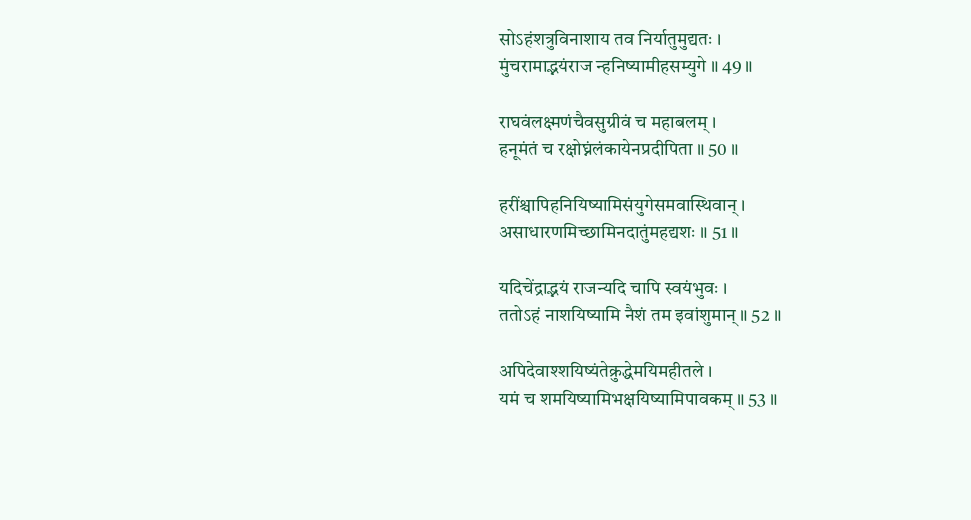सोऽहंशत्रुविनाशाय तव निर्यातुमुद्यतः ।
मुंचरामाद्भयंराज न्हनिष्यामीहसम्युगे ॥ 49 ॥

राघवंलक्ष्मणंचैवसुग्रीवं च महाबलम् ।
हनूमंतं च रक्षोघ्नंलंकायेनप्रदीपिता ॥ 50 ॥

हरींश्चापिहनियिष्यामिसंयुगेसमवास्थिवान् ।
असाधारणमिच्छामिनदातुंमहद्यशः ॥ 51 ॥

यदिचेंद्राद्भयं राजन्यदि चापि स्वयंभुवः ।
ततोऽहं नाशयिष्यामि नैशं तम इवांशुमान् ॥ 52 ॥

अपिदेवाश्शयिष्यंतेक्रुद्धेमयिमहीतले ।
यमं च शमयिष्यामिभक्षयिष्यामिपावकम् ॥ 53 ॥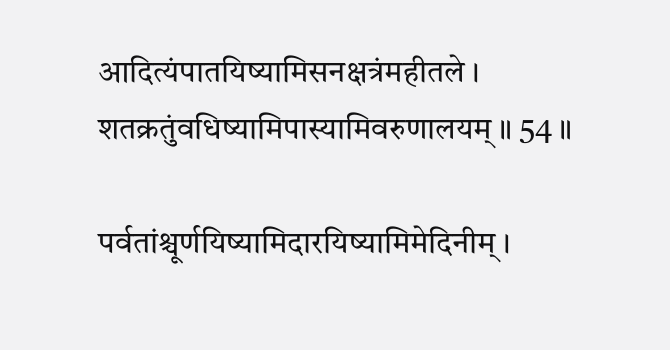आदित्यंपातयिष्यामिसनक्षत्रंमहीतले ।
शतक्रतुंवधिष्यामिपास्यामिवरुणालयम् ॥ 54 ॥

पर्वतांश्चूर्णयिष्यामिदारयिष्यामिमेदिनीम् ।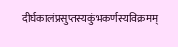दीर्घकालंप्रसुप्तस्यकुंभकर्णस्यविक्रमम्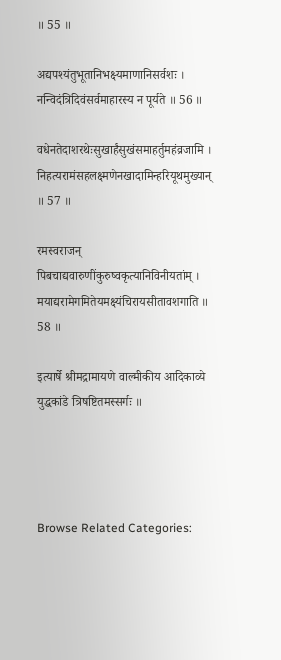॥ 55 ॥

अद्यपश्यंतुभूतानिभक्ष्यमाणानिसर्वशः ।
नन्विदंत्रिदिवंसर्वमाहारस्य न पूर्यते ॥ 56 ॥

वधेनतेदाशरथेःसुखार्हंसुखंसमाहर्तुमहंव्रजामि ।
निहत्यरामंसहलक्ष्मणेनखादामिन्हरियूथमुख्यान् ॥ 57 ॥

रमस्वराजन् पिबचाद्यवारुणींकुरुष्वकृत्यानिविनीयतांम् ।
मयाद्यरामेगमितेयमक्ष्यंचिरायसीतावशगाति ॥ 58 ॥

इत्यार्षे श्रीमद्रामायणे वाल्मीकीय आदिकाव्ये युद्धकांडे त्रिषष्टितमस्सर्गः ॥




Browse Related Categories: